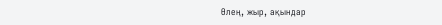Өлең, жыр, ақындар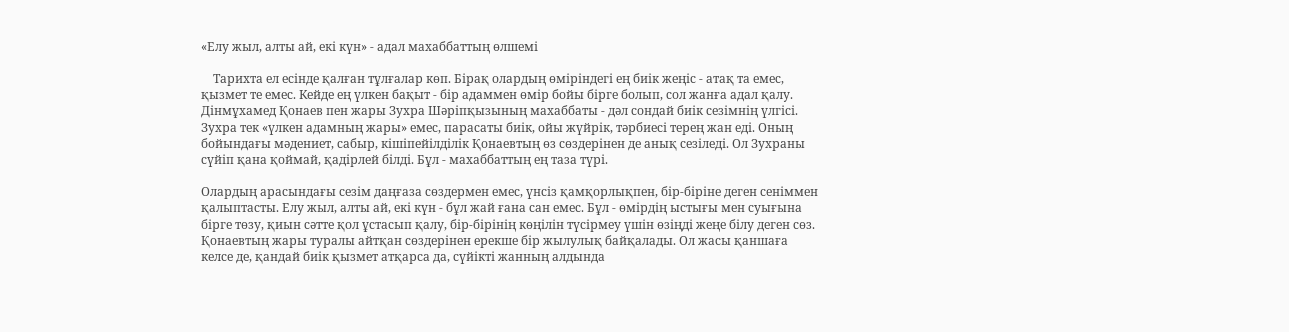«Елу жыл, алты ай, екі күн» - адал махаббаттың өлшемі

    Тарихта ел есінде қалған тұлғалар көп. Бірақ олардың өміріндегі ең биік жеңіс - атақ та емес, қызмет те емес. Кейде ең үлкен бақыт - бір адаммен өмір бойы бірге болып, сол жанға адал қалу. Дінмұхамед Қонаев пен жары Зухра Шәріпқызының махаббаты - дәл сондай биік сезімнің үлгісі. Зухра тек «үлкен адамның жары» емес, парасаты биік, ойы жүйрік, тәрбиесі терең жан еді. Оның бойындағы мәдениет, сабыр, кішіпейілділік Қонаевтың өз сөздерінен де анық сезіледі. Ол Зухраны сүйіп қана қоймай, қадірлей білді. Бұл - махаббаттың ең таза түрі.

Олардың арасындағы сезім даңғаза сөздермен емес, үнсіз қамқорлықпен, бір-біріне деген сеніммен қалыптасты. Елу жыл, алты ай, екі күн - бұл жай ғана сан емес. Бұл - өмірдің ыстығы мен суығына бірге төзу, қиын сәтте қол ұстасып қалу, бір-бірінің көңілін түсірмеу үшін өзіңді жеңе білу деген сөз. Қонаевтың жары туралы айтқан сөздерінен ерекше бір жылулық байқалады. Ол жасы қаншаға келсе де, қандай биік қызмет атқарса да, сүйікті жанның алдында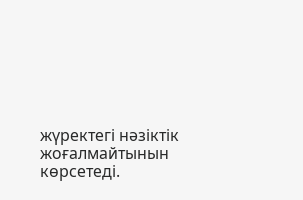жүректегі нәзіктік жоғалмайтынын көрсетеді.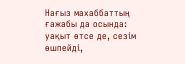Нағыз махаббаттың ғажабы да осында: уақыт өтсе де, сезім өшпейді,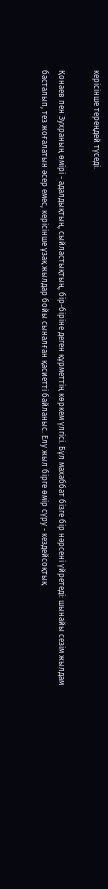керісінше тереңдей түседі.

Қонаев пен Зухраның өмірі - адалдықтың, сыйластықтың, бір-біріне деген құрметтің көркем үлгісі. Бұл махаббат бізге бір нәрсені үйретеді: шынайы сезім жылдам басталып, тез жоғалатын әсер емес, керісінше ұзақ жылдар бойы сыналған қасиетті байланыс. Елу жыл бірге өмір сүру - кездейсоқтық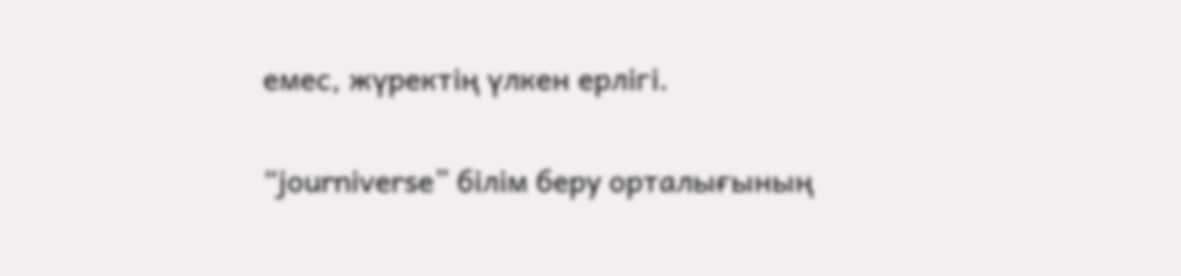емес, жүректің үлкен ерлігі.

“journiverse” білім беру орталығының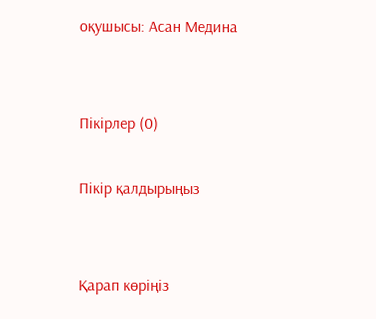оқушысы: Асан Медина


Пікірлер (0)

Пікір қалдырыңыз


Қарап көріңіз